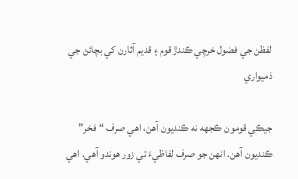لفظن جي فضول خرچي ڪندڙ قوم ۽ قديم آثارن کي بچائڻ جي ذميواري

جيڪي قومون ڪجھه نه ڪنديون آهن، اھي صرف “فخر” ڪنديون آهن. انھن جو صرف لفاظيءَ تي زور ھوندو آھي. اھي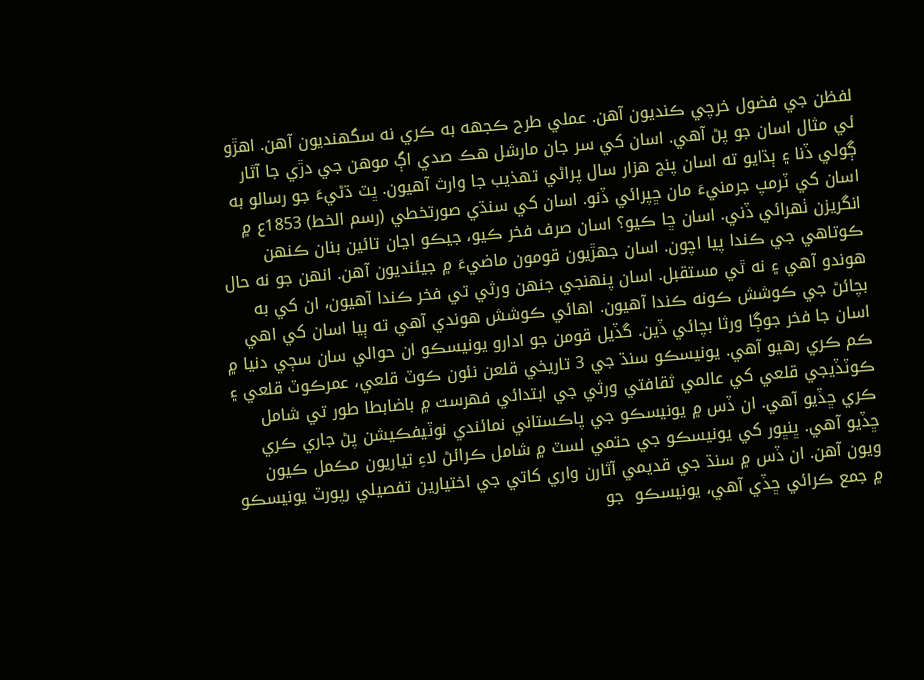لفظن جي فضول خرچي ڪنديون آهن. عملي طرح ڪجھه به ڪري نه سگھنديون آھن. اھڙو ئي مثال اسان جو پڻ آهي. اسان کي سر جان مارشل ھڪ صدي اڳ موھن جي دڙي جا آثار ڳولي ڏنا ۽ ٻڌايو ته اسان پنج ھزار سال پراڻي تھذيب جا وارث آهيون. ڀٽ ڌڻيءَ جو رسالو به اسان کي ٽرمپ جرمنيءَ مان ڇپرائي ڏنو. اسان کي سنڌي صورتخطي (رسم الخط) 1853ع ۾ انگريزن ٺھرائي ڏني. اسان ڇا ڪيو؟ اسان صرف فخر ڪيو، جيڪو اڃان تائين بنان ڪنھن ڪوتاھي جي ڪندا پيا اچون. اسان جھڙيون قومون ماضيءَ ۾ جيئنديون آھن. انھن جو نه حال ھوندو آھي ۽ نه ٿي مستقبل. اسان پنھنجي جنھن ورثي تي فخر ڪندا آهيون، ان کي به بچائڻ جي ڪوشش ڪونه ڪندا آھيون. اھائي ڪوشش ھوندي آھي ته ٻيا اسان کي اھي اسان جا فخر جوڳا ورثا بچائي ڏين. گڏيل قومن جو ادارو يونيسڪو ان حوالي سان سڄي دنيا ۾ ڪم ڪري رهيو آهي. يونيسڪو سنڌ جي 3 تاريخي قلعن نئون ڪوٽ قلعي، عمرڪوٽ قلعي ۽ ڪوٽڏيجي قلعي کي عالمي ثقافتي ورثي جي ابتدائي فهرست ۾ باضابطا طور تي شامل ڪري ڇڏيو آهي. ان ڏس ۾ يونيسڪو جي پاڪستاني نمائندي نوٽيفڪيشن پڻ جاري ڪري ڇڏيو آهي. ڀنڀور کي يونيسڪو جي حتمي لسٽ ۾ شامل ڪرائڻ لاءِ تياريون مڪمل ڪيون ويون آهن. ان ڏس ۾ سنڌ جي قديمي آثارن واري کاتي جي اختيارين تفصيلي رپورٽ يونيسڪو ۾ جمع ڪرائي ڇڏي آهي، يونيسڪو  جو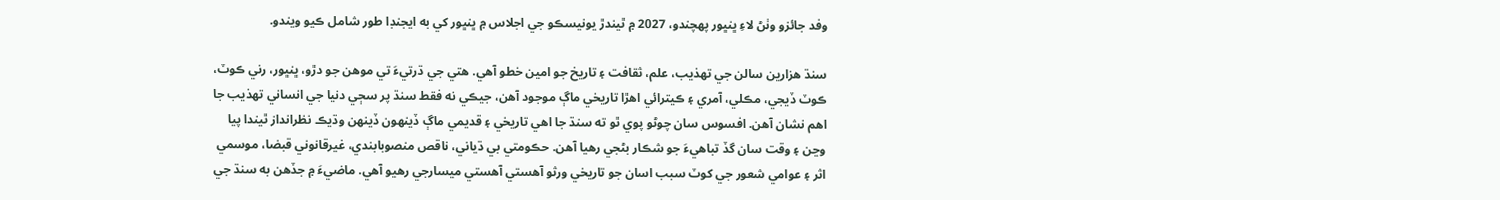وفد جائزو وٺڻ لاءِ ڀنڀور پهچندو، 2027 ۾ ٿيندڙ يونيسڪو جي اجلاس ۾ ڀنڀور کي به ايجنڊا طور شامل ڪيو ويندو.

سنڌ هزارين سالن جي تهذيب، علم، ثقافت ۽ تاريخ جو امين خطو آهي. هتي جي ڌرتيءَ تي موهن جو دڙو، ڀنڀور، رني ڪوٽ، ڪوٽ ڏيجي، مڪلي، آمري ۽ ڪيترائي اهڙا تاريخي ماڳ موجود آهن، جيڪي نه فقط سنڌ پر سڄي دنيا جي انساني تهذيب جا اهم نشان آهن. افسوس سان چوڻو پوي ٿو ته سنڌ جا اهي تاريخي ۽ قديمي ماڳ ڏينهون ڏينهن وڌيڪ نظرانداز ٿيندا پيا وڃن ۽ وقت سان گڏ تباهيءَ جو شڪار بڻجي رهيا آهن. حڪومتي بي ڌياني، ناقص منصوبابندي، غيرقانوني قبضا، موسمي اثر ۽ عوامي شعور جي کوٽ سبب اسان جو تاريخي ورثو آهستي آهستي ميسارجي رهيو آهي. ماضيءَ ۾ جڏهن به سنڌ جي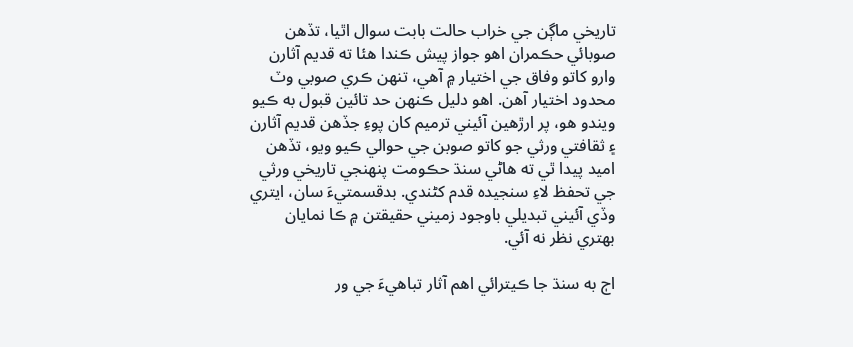تاريخي ماڳن جي خراب حالت بابت سوال اٿيا، تڏهن صوبائي حڪمران اهو جواز پيش ڪندا هئا ته قديم آثارن وارو کاتو وفاق جي اختيار ۾ آهي، تنهن ڪري صوبي وٽ محدود اختيار آهن. اهو دليل ڪنهن حد تائين قبول به ڪيو ويندو هو، پر ارڙهين آئيني ترميم کان پوءِ جڏهن قديم آثارن ۽ ثقافتي ورثي جو کاتو صوبن جي حوالي ڪيو ويو، تڏهن اميد پيدا ٿي ته هاڻي سنڌ حڪومت پنهنجي تاريخي ورثي جي تحفظ لاءِ سنجيده قدم کڻندي. بدقسمتيءَ سان، ايتري وڏي آئيني تبديلي باوجود زميني حقيقتن ۾ ڪا نمايان بهتري نظر نه آئي.

اڄ به سنڌ جا ڪيترائي اهم آثار تباهيءَ جي ور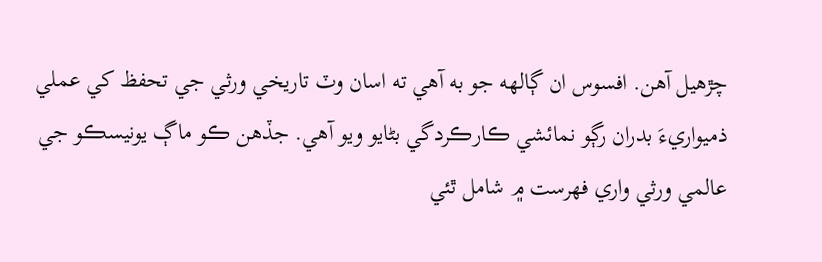چڙهيل آهن. افسوس ان ڳالهه جو به آهي ته اسان وٽ تاريخي ورثي جي تحفظ کي عملي ذميواريءَ بدران رڳو نمائشي ڪارڪردگي بڻايو ويو آهي. جڏهن ڪو ماڳ يونيسڪو جي عالمي ورثي واري فهرست ۾ شامل ٿئي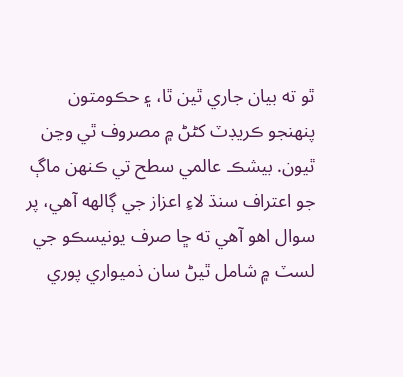ٿو ته بيان جاري ٿين ٿا، ۽ حڪومتون پنهنجو ڪريڊٽ کڻڻ ۾ مصروف ٿي وڃن ٿيون. بيشڪ عالمي سطح تي ڪنهن ماڳ جو اعتراف سنڌ لاءِ اعزاز جي ڳالهه آهي، پر سوال اهو آهي ته ڇا صرف يونيسڪو جي لسٽ ۾ شامل ٿيڻ سان ذميواري پوري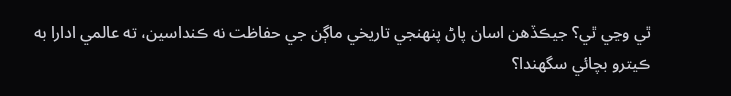ٿي وڃي ٿي؟ جيڪڏهن اسان پاڻ پنهنجي تاريخي ماڳن جي حفاظت نه ڪنداسين، ته عالمي ادارا به ڪيترو بچائي سگهندا؟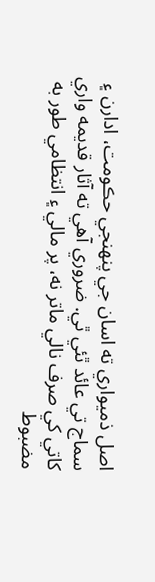اصل ذميواري ته اسان جي پنهنجي حڪومت، ادارن ۽ سماج تي عائد ٿئي ٿي. ضروري آهي ته آثار قديمه واري کاتي کي صرف نالي ماتر نه، پر مالي ۽ انتظامي طور به مضبوط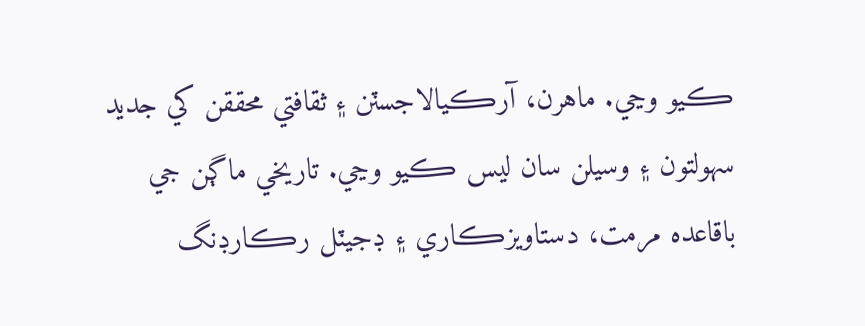ڪيو وڃي. ماهرن، آرڪيالاجسٽن ۽ ثقافتي محققن کي جديد سهولتون ۽ وسيلن سان ليس ڪيو وڃي. تاريخي ماڳن جي باقاعده مرمت، دستاويزڪاري ۽ ڊجيٽل رڪارڊنگ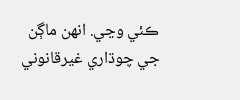ڪئي وڃي. انهن ماڳن جي چوڌاري غيرقانوني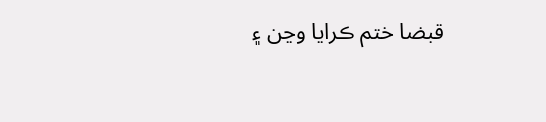قبضا ختم ڪرايا وڃن ۽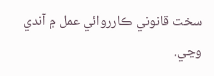سخت قانوني ڪارروائي عمل ۾ آندي وڃي.